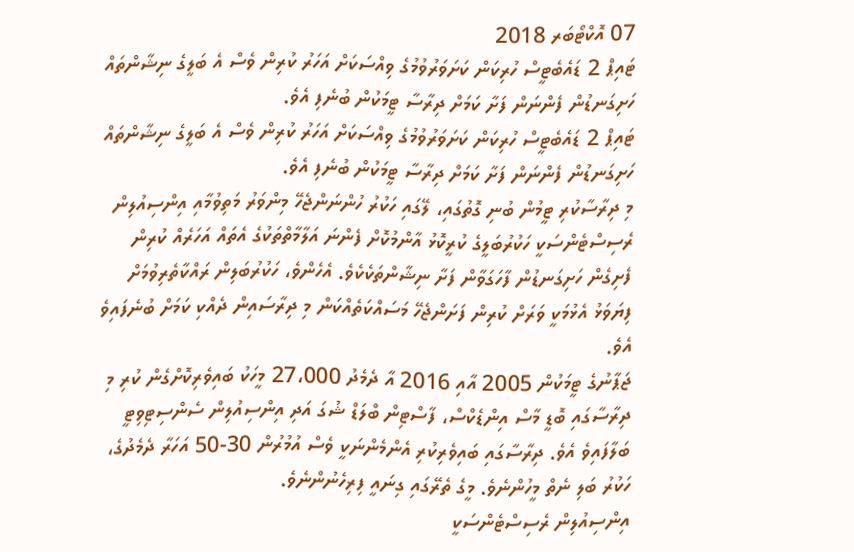07 އޮކްޓޯބަރ 2018
ޓައިޕް 2 ޑައެބެޓީސް ހުރިކަން ކަށަވަރުވުމުގެ ވިއްސަކަށް އަހަރު ކުރިން ވެސް އެ ބަލީގެ ނިޝާންތައް ހަށިގަނޑުން ފެންނަން ފަށާ ކަމަށް ދިރާސާ ޓީމަކުން ބުނެފި އެވެ.
ޓައިޕް 2 ޑައެބެޓީސް ހުރިކަން ކަށަވަރުވުމުގެ ވިއްސަކަށް އަހަރު ކުރިން ވެސް އެ ބަލީގެ ނިޝާންތައް ހަށިގަނޑުން ފެންނަން ފަށާ ކަމަށް ދިރާސާ ޓީމަކުން ބުނެފި އެވެ.
މި ދިރާސާކުރި ޓީމުން ބުނި ގޮތުގައި، ލޭގައި ހަކުރު ހުންނަންޖެހޭ މިންވަރު މަތިވުމާއި އިންސިއުލިން ރެސިސްޓެންސަކީ ހަކުރުބަލީގެ ކުރީކޮޅު އާންމުކޮށް ފެންނަ އަލާމާތްތަކުގެ އެތައް އަހަރެއް ކުރިން ފެށިގެން ހަށިގަނޑުން ފާހަގަވާން ފަށާ ނިޝާންތަކެކެވެ. އެހެންވެ، ހަކުރުބަލިން ރައްކާތެރިވުމަށް ފިޔަވަޅު އެޅުމަކީ ވަރަށް ކުރިން ފަށަންޖެހޭ މަސައްކަތެއްކަން މި ދިރާސައިން ދެއްކި ކަމަށް ބުނެފައިވެ އެވެ.
ޖަޕާނުގެ ޓީމަކުން 2005 އާއި 2016 އާ ދެމެދު 27،000 މީހަކު ބައިވެރިކޮށްގެން ކުރި މި ދިރާސާގައި ބޮޑީ މާސް އިންޑެކްސް، ފާސްޓިން ބްލަޑް ޝުގަ އަދި އިންސިއުލިން ސެންސިޓިވިޓީ ބަލާފައިވެ އެވެ. ދިރާސާގައި ބައިވެރިކުރި އެންމެންނަކީ ވެސް އުމުރުން 30-50 އަހަރާ ދެމެދުގެ، ހަކުރު ބަލި ނެތް މީހުންނެވެ. މީގެ ތެރޭގައި ގިނައީ ފިރިހެނުންނެވެ.
އިންސިއުލިން ރެސިސްޓެންސަކީ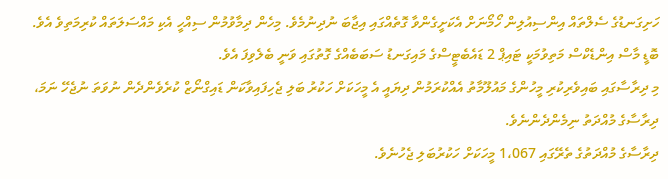ހަށިގަނޑުގެ ސެލްތައް އިންސިއުލިން ހޯމޯނަށް އެކަށީގެންވާ ގޮތެއްގައި އިޖާބަ ނުދިނުމެވެ. މިހެން ދިމާވުމުން ސިއްހީ އެކި މައްސަލަތައް ކުރިމަތިވެ އެވެ.
ބޮޑީ މާސް އިންޑެކްސް މަތިވުމަކީ ޓައިޕް 2 ޑައެބެޓީސްގެ މައިގަނޑު ސަބަބެއްގެ ގޮތުގައި ވަނީ ބެލެވިފަ އެވެ.
މި ދިރާސާގައި ބައިވެރިކުރި މީހުންގެ މައުލޫމާތު އެއްކުރަމުން ދިޔައީ އެ މީހަކަށް ހަކުރު ބަލި ޖެހިފައިވާކަން ޑައިގްނޯޒް ކުރެވެންދެން ނުވަތަ ނުޖެހޭ ނަމަ، ދިރާސާގެ މުއްދަތު ނިމެންދެންނެވެ.
ދިރާސާގެ މުއްދަތުގެ ތެރޭގައި 1،067 މީހަކަށް ހަކުރުބަލި ޖެހުނެވެ.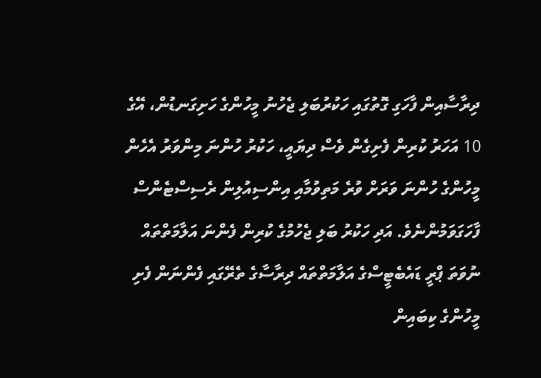ދިރާސާއިން ފާހަގި ގޮތުގައި ހަކުރުބަލި ޖެހުނު މީހުންގެ ހަށިގަނޑުން، އޭގެ 10 އަހަރު ކުރިން ފެށިގެން ވެސް ދިޔައީ، ހަކުރު ހުންނަ މިންވަރު އެހެން މީހުންގެ ހުންނަ ވަރަށް ވުރެ މަތިވުމާއި އިންސިއުލިން ރެސިސްޓެންސް ފާހަގަވަމުންނެވެ. އަދި ހަކުރު ބަލި ޖެހުމުގެ ކުރިން ފެންނަ އަލާމަތްތައް ނުވަތަ ޕްރީ ޑައެބެޓީސްގެ އަލާމަތްތައް ދިރާސާގެ ތެރޭގައި ފެންނަން ފެށި މީހުންގެ ކިބައިން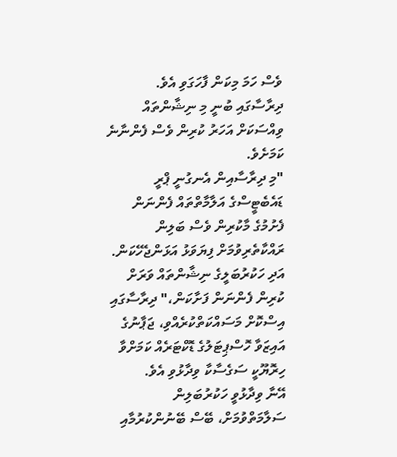ވެސް ހަމަ މިކަން ފާހަގަވި އެވެ.
ދިރާސާގައި ބުނީ މި ނިޝާންތައް ވިއްސަކަށް އަހަރު ކުރިން ވެސް ފެންނާނެ ކަމަށެވެ.
"މި ދިރާސާއިން އެނގުނީ ޕްރީ ޑައެބެޓީސްގެ އަލާމާތްތައް ފެންނަން ފެށުމުގެ މާކުރިން ވެސް ބަލިން ރައްކާތެރިވުމަށް ފިޔަވަޅު އަޅަންޖެހޭކަން. އަދި ހަކުރުބަލީގެ ނިޝާންތައް ވަރަށް ކުރިން ފެންނަން ފަށާކަން،" ދިރާސާގައި އިސްކޮށް މަސައްކަތްކުރެއްވި، ޖަޕާނުގެ އައިޒަވާ ހޮސްޕިޓަލުގެ ޑޮކްޓަރެއް ކަމަށްވާ ހިރޮޔޫކީ ސަގެސާކާ ވިދާޅުވި އެވެ.
އޭނާ ވިދާޅުވީ ހަކުރުބަލިން ސަލާމަތްވުމަށް، ބޭސް ބޭނުންކުރުމާއި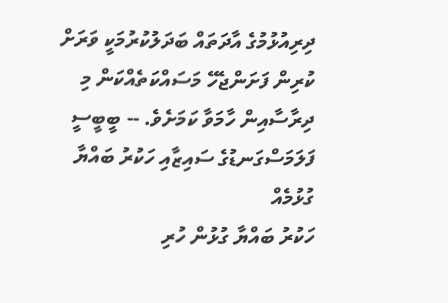ދިރިއުޅުމުގެ އާދަތައް ބަދަލުކުރުމަކީ ވަރަށް ކުރިން ފަށަންޖެހޭ މަސައްކަތެއްކަން މި ދިރާސާއިން ހާމަވާ ކަމަށެވެ. -- ބީބީސީ
ފަލަމަސްގަނޑުގެ ސައިޒާއި ހަކުރު ބައްޔާ ގުޅުމެއް
ހަކުރު ބައްޔާ ގުޅުން ހުރި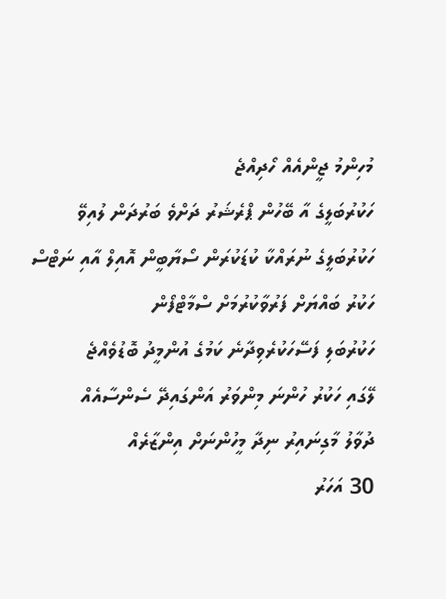މުހިންމު ޖީންއެއް ހޯދިއްޖެ
ހަކުރުބަލީގެ އާ ބޭހުން ޕްރެޝަރު ދަށްވެ ބަރުދަން ލުއިވޭ
ހަކުރުބަލީގެ ނުރައްކާ ކުޑަކުރަން ސޯޔާބީން އޮއިލް އާއި ނަޓްސް
ހަކުރު ބައްޔަށް ފަރުވާކުރުމަށް ސްމާޓްފޯން
ހަކުރުބަލި ފަސޭހަކުރެވިދާނެ ކަމުގެ އުންމީދު ބޮޑުވެއްޖެ
ލޭގައި ހަކުރު ހުންނަ މިންވަރު އަންގައިދޭ ސެންސާއެއް
ދުވާލު މާގިނައިރު ނިދާ މީހުންނަށް އިންޒާރެއް
30 އަހަރު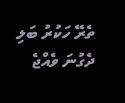ތެރޭ ހަކުރު ބަލި ދެގުނަ ވެއްޖެ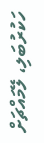ހަކުރުބަލި، ލޭމައްޗަށް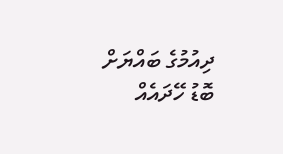ދިއުމުގެ ބައްޔަށް ބޮޑު ހޭދައެއް